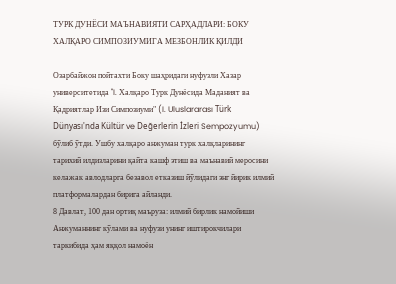ТУРК ДУНЁСИ МАЪНАВИЯТИ САРҲАДЛАРИ: БОКУ ХАЛҚАРО СИМПОЗИУМИГА МЕЗБОНЛИК ҚИЛДИ

Озарбайжон пойтахти Боку шаҳридаги нуфузли Хазар университетида "I. Халқаро Турк Дунёсида Маданият ва Қадриятлар Изи Симпозиуми" (I. Uluslararası Türk Dünyası'nda Kültür ve Değerlerin İzleri Sempozyumu) бўлиб ўтди. Ушбу халқаро анжуман турк халқларининг тарихий илдизларини қайта кашф этиш ва маънавий меросини келажак авлодларга безавол етказиш йўлидаги энг йирик илмий платформалардан бирига айланди.
8 Давлат, 100 дан ортиқ маъруза: илмий бирлик намойиши
Анжуманнинг кўлами ва нуфузи унинг иштирокчилари таркибида ҳам яққол намоён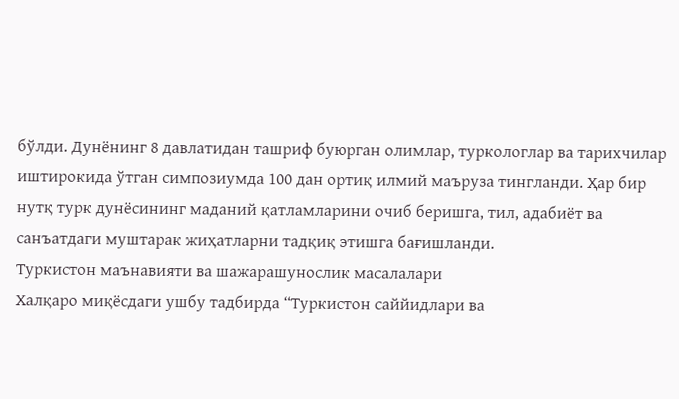бўлди. Дунёнинг 8 давлатидан ташриф буюрган олимлар, туркологлар ва тарихчилар иштирокида ўтган симпозиумда 100 дан ортиқ илмий маъруза тингланди. Ҳар бир нутқ турк дунёсининг маданий қатламларини очиб беришга, тил, адабиёт ва санъатдаги муштарак жиҳатларни тадқиқ этишга бағишланди.
Туркистон маънавияти ва шажарашунослик масалалари
Халқаро миқёсдаги ушбу тадбирда “Туркистон саййидлари ва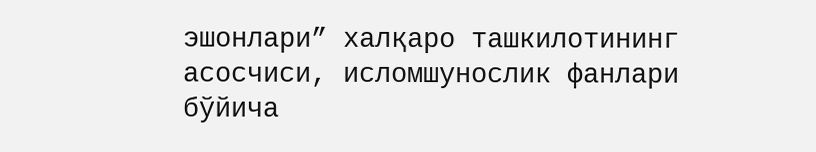эшонлари” халқаро ташкилотининг асосчиси, исломшунослик фанлари бўйича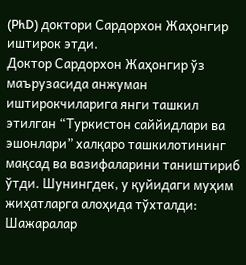(PhD) доктори Сардорхон Жаҳонгир иштирок этди.
Доктор Сардорхон Жаҳонгир ўз маърузасида анжуман иштирокчиларига янги ташкил этилган “Туркистон саййидлари ва эшонлари” халқаро ташкилотининг мақсад ва вазифаларини таништириб ўтди. Шунингдек, у қуйидаги муҳим жиҳатларга алоҳида тўхталди:
Шажаралар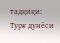тадқиқи: Турк дунёси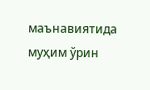маънавиятида муҳим ўрин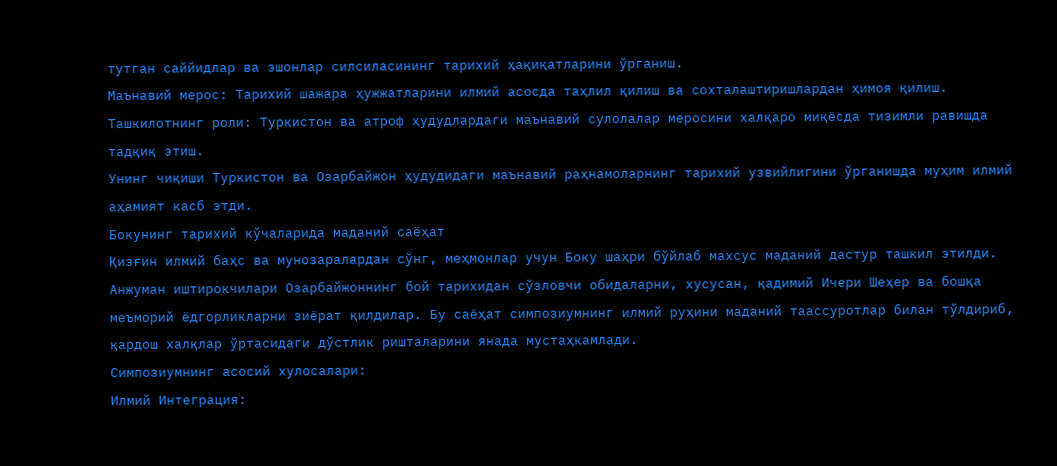тутган саййидлар ва эшонлар силсиласининг тарихий ҳақиқатларини ўрганиш.
Маънавий мерос: Тарихий шажара ҳужжатларини илмий асосда таҳлил қилиш ва сохталаштиришлардан ҳимоя қилиш.
Ташкилотнинг роли: Туркистон ва атроф ҳудудлардаги маънавий сулолалар меросини халқаро миқёсда тизимли равишда тадқиқ этиш.
Унинг чиқиши Туркистон ва Озарбайжон ҳудудидаги маънавий раҳнамоларнинг тарихий узвийлигини ўрганишда муҳим илмий аҳамият касб этди.
Бокунинг тарихий кўчаларида маданий саёҳат
Қизғин илмий баҳс ва мунозаралардан сўнг, меҳмонлар учун Боку шаҳри бўйлаб махсус маданий дастур ташкил этилди. Анжуман иштирокчилари Озарбайжоннинг бой тарихидан сўзловчи обидаларни, хусусан, қадимий Ичери Шеҳер ва бошқа меъморий ёдгорликларни зиёрат қилдилар. Бу саёҳат симпозиумнинг илмий руҳини маданий таассуротлар билан тўлдириб, қардош халқлар ўртасидаги дўстлик ришталарини янада мустаҳкамлади.
Симпозиумнинг асосий хулосалари:
Илмий Интеграция: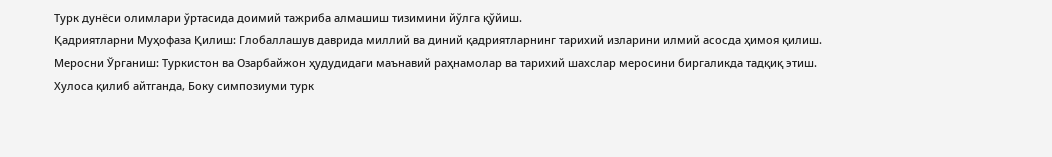Турк дунёси олимлари ўртасида доимий тажриба алмашиш тизимини йўлга қўйиш.
Қадриятларни Муҳофаза Қилиш: Глобаллашув даврида миллий ва диний қадриятларнинг тарихий изларини илмий асосда ҳимоя қилиш.
Меросни Ўрганиш: Туркистон ва Озарбайжон ҳудудидаги маънавий раҳнамолар ва тарихий шахслар меросини биргаликда тадқиқ этиш.
Хулоса қилиб айтганда, Боку симпозиуми турк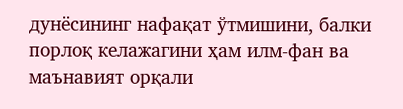дунёсининг нафақат ўтмишини, балки порлоқ келажагини ҳам илм-фан ва маънавият орқали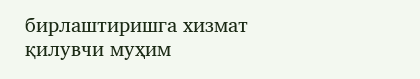бирлаштиришга хизмат қилувчи муҳим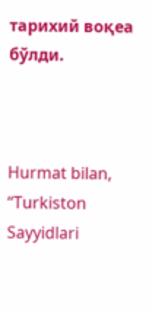тарихий воқеа бўлди.



Hurmat bilan,
“Turkiston Sayyidlari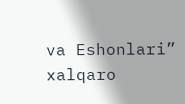va Eshonlari” xalqaro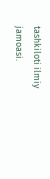tashkiloti ilmiy jamoasi.